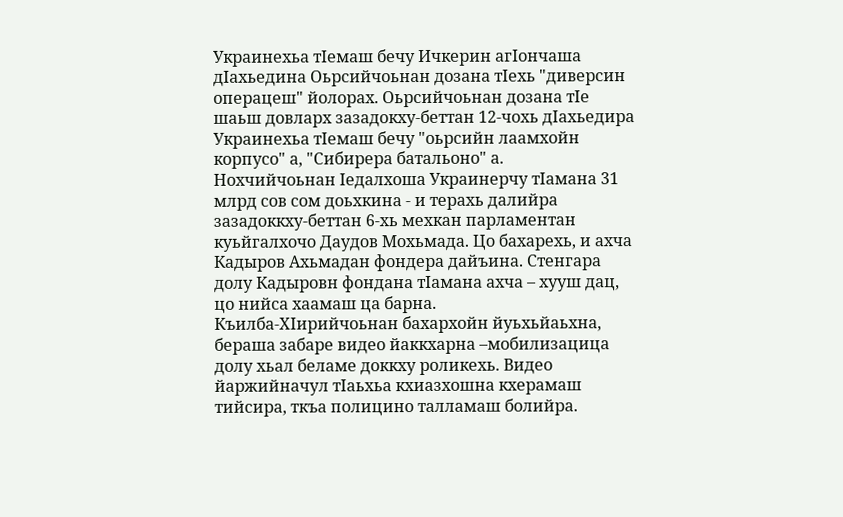Украинехьа тIемаш бечу Ичкерин агIончаша дIахьедина Оьрсийчоьнан дозана тIехь "диверсин операцеш" йолорах. Оьрсийчоьнан дозана тIе шаьш довларх зазадокху-беттан 12-чохь дIахьедира Украинехьа тIемаш бечу "оьрсийн лаамхойн корпусо" а, "Сибирера батальоно" а.
Нохчийчоьнан Iедалхоша Украинерчу тIамана 31 млрд сов сом доьхкина - и терахь далийра зазадоккху-беттан 6-хь мехкан парламентан куьйгалхочо Даудов Мохьмада. Цо бахарехь, и ахча Кадыров Ахьмадан фондера дайъина. Стенгара долу Кадыровн фондана тIамана ахча – хууш дац, цо нийса хаамаш ца барна.
Къилба-ХIирийчоьнан бахархойн йуьхьйаьхна, бераша забаре видео йаккхарна –мобилизацица долу хьал беламе доккху роликехь. Видео йаржийначул тIаьхьа кхиазхошна кхерамаш тийсира, ткъа полицино талламаш болийра.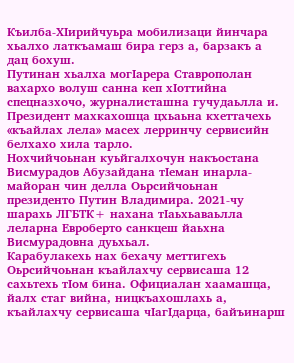Къилба-ХIирийчуьра мобилизаци йинчара хьалхо латкъамаш бира герз а, барзакъ а дац бохуш.
Путинан хьалха могIарера Ставрополан вахархо волуш санна кеп хIоттийна спецназхочо, журналисташна гучудаьлла и. Президент махкахошца цхьаьна кхеттачехь «къайлах лела» масех лерринчу сервисийн белхахо хила тарло.
Нохчийчоьнан куьйгалхочун накъостана Висмурадов Абузайдана тIеман инарла-майоран чин делла Оьрсийчоьнан президенто Путин Владимира. 2021-чу шарахь ЛГБТК+ нахана тIаьхьаваьлла леларна Евроберто санкцеш йаьхна Висмурадовна дуьхьал.
Карабулакехь нах бехачу меттигехь Оьрсийчоьнан къайлахчу сервисаша 12 сахьтехь тIом бина. Официалан хаамашца, йалх стаг вийна, ницкъахошлахь а, къайлахчу сервисаша чIагIдарца, байъинарш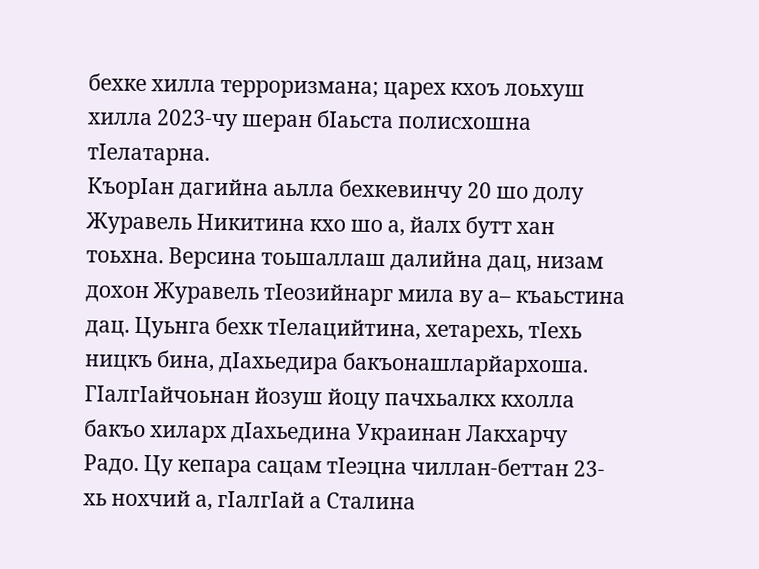бехке хилла терроризмана; царех кхоъ лоьхуш хилла 2023-чу шеран бIаьста полисхошна тIелатарна.
КъорIан дагийна аьлла бехкевинчу 20 шо долу Журавель Никитина кхо шо а, йалх бутт хан тоьхна. Версина тоьшаллаш далийна дац, низам дохон Журавель тIеозийнарг мила ву а– къаьстина дац. Цуьнга бехк тIелацийтина, хетарехь, тIехь ницкъ бина, дIахьедира бакъонашларйархоша.
ГIалгIайчоьнан йозуш йоцу пачхьалкх кхолла бакъо хиларх дIахьедина Украинан Лакхарчу Радо. Цу кепара сацам тIеэцна чиллан-беттан 23-хь нохчий а, гIалгIай а Сталина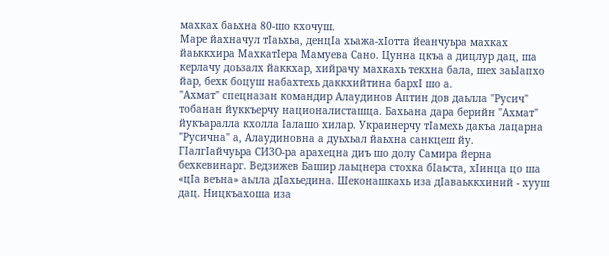махках баьхна 80-шо кхочуш.
Маре йахначул тIаьхьа, денцIа хьажа-хIотта йеанчуьра махках йаьккхира МахкатIера Мамуева Сано. Цунна цкъа а дицлур дац, ша керлачу доьзалх йаккхар, хийрачу махкахь текхна бала, шех заьIапхо йар, бехк боцуш набахтехь даккхийтина бархI шо а.
"Ахмат" спецназан командир Алаудинов Аптин дов даьлла "Русич" тобанан йуккъерчу националисташца. Бахьана дара берийн "Ахмат" йукъаралла кхолла Iалашо хилар. Украинерчу тIамехь дакъа лацарна "Русична" а, Алаудиновна а дуьхьал йаьхна санкцеш йу.
ГIалгIайчуьра СИЗО-ра арахецна диъ шо долу Самира йерна бехкевинарг. Ведзижев Башир лаьцнера стохка бIаьста, хIинца цо ша «цIа веъна» аьлла дIахьедина. Шеконашкахь иза дIаваьккхиний - хууш дац. Ницкъахоша иза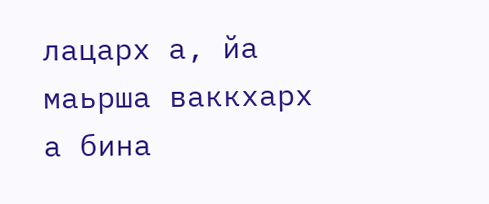лацарх а, йа маьрша ваккхарх а бина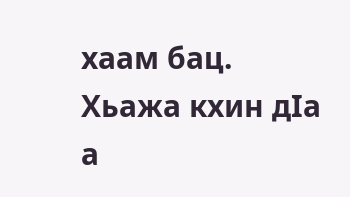хаам бац.
Хьажа кхин дIа а